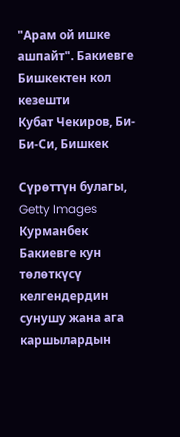"Арам ой ишке ашпайт". Бакиевге Бишкектен кол кезешти
Кубат Чекиров, Би-Би-Си, Бишкек

Сүрөттүн булагы, Getty Images
Курманбек Бакиевге кун төлөткүсү келгендердин сунушу жана ага каршылардын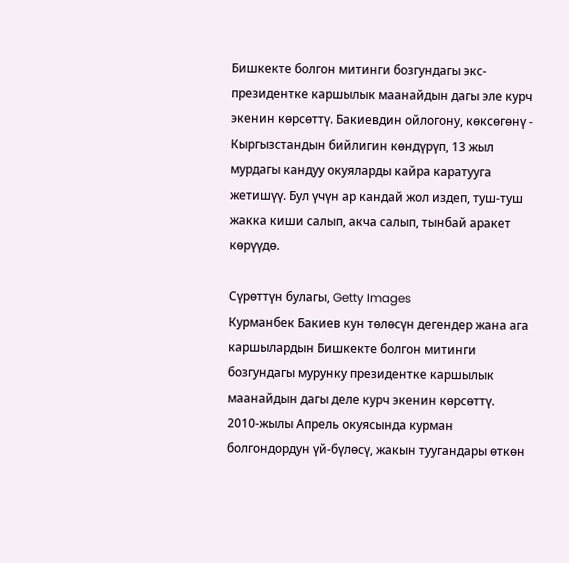Бишкекте болгон митинги бозгундагы экс-президентке каршылык маанайдын дагы эле курч экенин көрсөттү. Бакиевдин ойлогону, көксөгөнү - Кыргызстандын бийлигин көндүрүп, 13 жыл мурдагы кандуу окуяларды кайра каратууга жетишүү. Бул үчүн ар кандай жол издеп, туш-туш жакка киши салып, акча салып, тынбай аракет көрүүдө.

Сүрөттүн булагы, Getty Images
Курманбек Бакиев кун төлөсүн дегендер жана ага каршылардын Бишкекте болгон митинги бозгундагы мурунку президентке каршылык маанайдын дагы деле курч экенин көрсөттү.
2010-жылы Апрель окуясында курман болгондордун үй-бүлөсү, жакын туугандары өткөн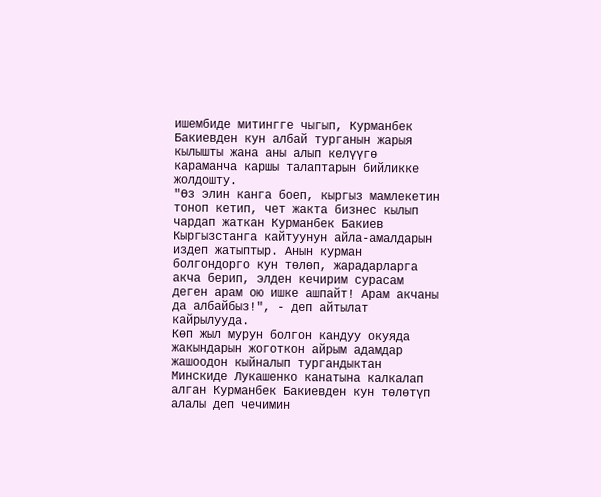ишембиде митингге чыгып, Курманбек Бакиевден кун албай турганын жарыя кылышты жана аны алып келүүгө караманча каршы талаптарын бийликке жолдошту.
"Өз элин канга боеп, кыргыз мамлекетин тоноп кетип, чет жакта бизнес кылып чардап жаткан Курманбек Бакиев Кыргызстанга кайтуунун айла-амалдарын издеп жатыптыр. Анын курман болгондорго кун төлөп, жарадарларга акча берип, элден кечирим сурасам деген арам ою ишке ашпайт! Арам акчаны да албайбыз!", - деп айтылат кайрылууда.
Көп жыл мурун болгон кандуу окуяда жакындарын жоготкон айрым адамдар жашоодон кыйналып тургандыктан Минскиде Лукашенко канатына калкалап алган Курманбек Бакиевден кун төлөтүп алалы деп чечимин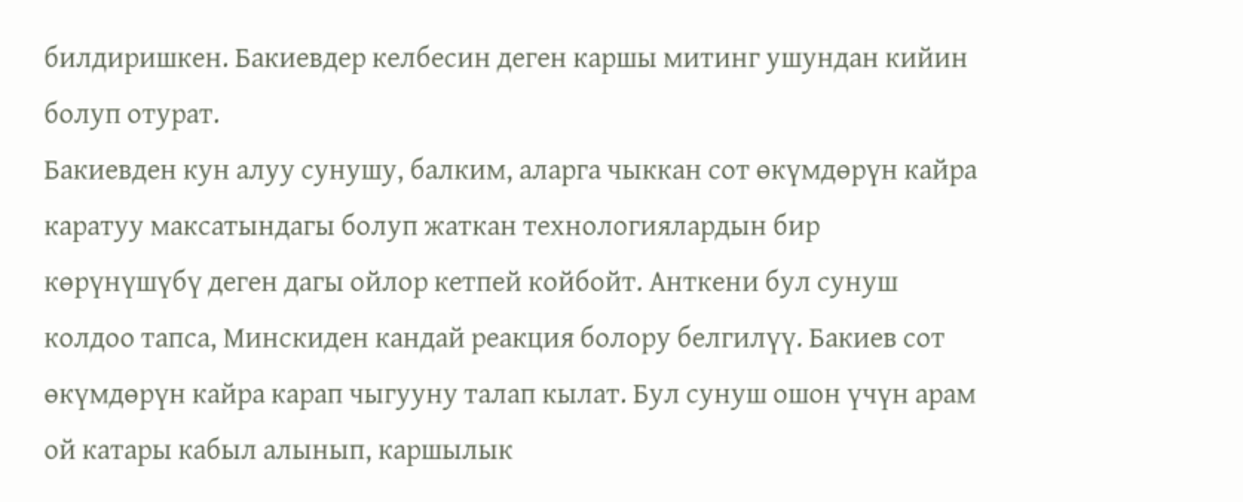билдиришкен. Бакиевдер келбесин деген каршы митинг ушундан кийин болуп отурат.
Бакиевден кун алуу сунушу, балким, аларга чыккан сот өкүмдөрүн кайра каратуу максатындагы болуп жаткан технологиялардын бир көрүнүшүбү деген дагы ойлор кетпей койбойт. Анткени бул сунуш колдоо тапса, Минскиден кандай реакция болору белгилүү. Бакиев сот өкүмдөрүн кайра карап чыгууну талап кылат. Бул сунуш ошон үчүн арам ой катары кабыл алынып, каршылык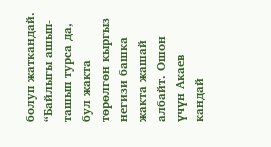болуп жаткандай.
“Байлыгы ашып-ташып турса да, бул жакта төрөлгөн кыргыз негизи башка жакта жашай албайт. Ошон үчүн Акаев кандай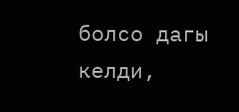болсо дагы келди,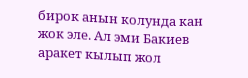бирок анын колунда кан жок эле. Ал эми Бакиев аракет кылып жол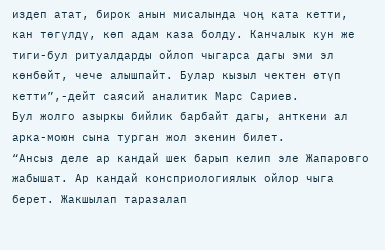издеп атат, бирок анын мисалында чоң ката кетти, кан төгүлдү, көп адам каза болду. Канчалык кун же тиги-бул ритуалдарды ойлоп чыгарса дагы эми эл көнбөйт, чече алышпайт. Булар кызыл чектен өтүп кетти”,-дейт саясий аналитик Марс Сариев.
Бул жолго азыркы бийлик барбайт дагы, анткени ал арка-моюн сына турган жол экенин билет.
“Ансыз деле ар кандай шек барып келип эле Жапаровго жабышат. Ар кандай консприологиялык ойлор чыга берет. Жакшылап таразалап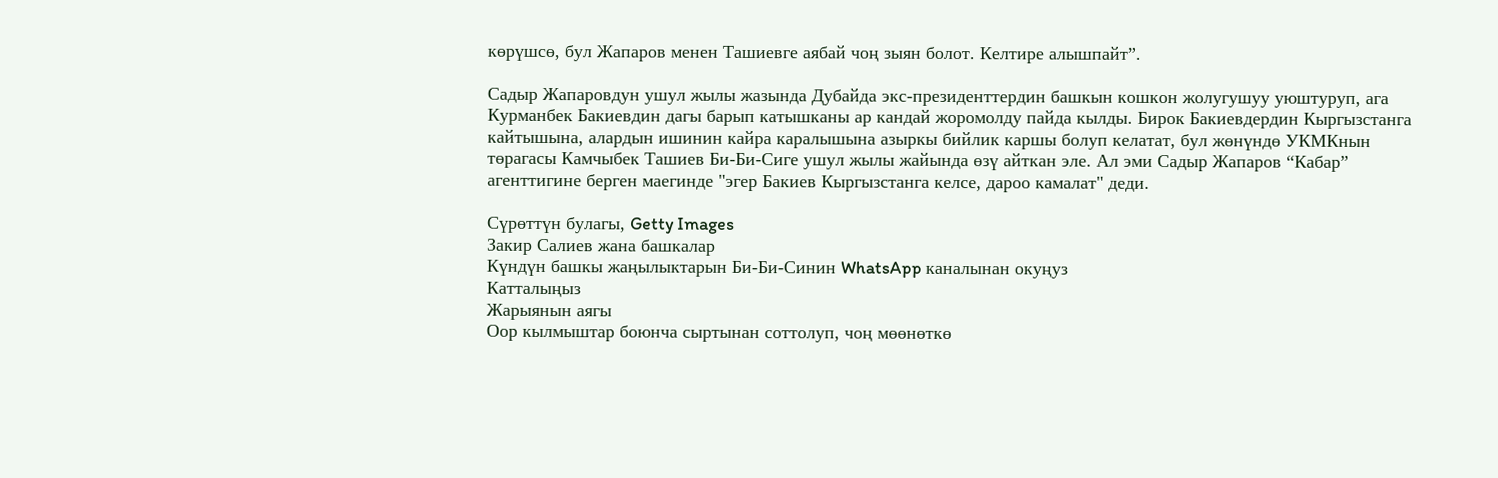көрүшсө, бул Жапаров менен Ташиевге аябай чоң зыян болот. Келтире алышпайт”.

Садыр Жапаровдун ушул жылы жазында Дубайда экс-президенттердин башкын кошкон жолугушуу уюштуруп, ага Курманбек Бакиевдин дагы барып катышканы ар кандай жоромолду пайда кылды. Бирок Бакиевдердин Кыргызстанга кайтышына, алардын ишинин кайра каралышына азыркы бийлик каршы болуп келатат, бул жөнүндө УКМКнын төрагасы Камчыбек Ташиев Би-Би-Сиге ушул жылы жайында өзү айткан эле. Ал эми Садыр Жапаров “Кабар” агенттигине берген маегинде "эгер Бакиев Кыргызстанга келсе, дароо камалат" деди.

Сүрөттүн булагы, Getty Images
Закир Салиев жана башкалар
Күндүн башкы жаңылыктарын Би-Би-Синин WhatsApp каналынан окуңуз
Катталыңыз
Жарыянын аягы
Оор кылмыштар боюнча сыртынан соттолуп, чоң мөөнөткө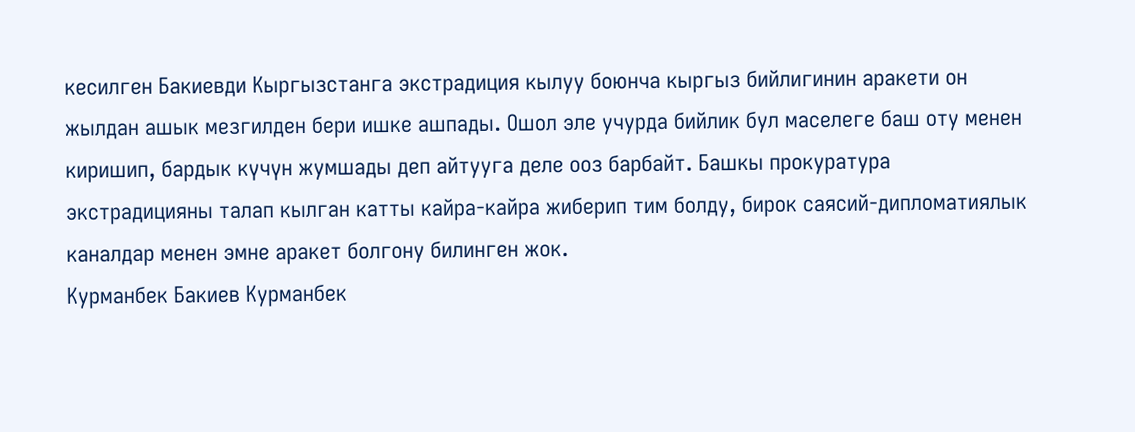кесилген Бакиевди Кыргызстанга экстрадиция кылуу боюнча кыргыз бийлигинин аракети он жылдан ашык мезгилден бери ишке ашпады. Ошол эле учурда бийлик бул маселеге баш оту менен киришип, бардык күчүн жумшады деп айтууга деле ооз барбайт. Башкы прокуратура экстрадицияны талап кылган катты кайра-кайра жиберип тим болду, бирок саясий-дипломатиялык каналдар менен эмне аракет болгону билинген жок.
Курманбек Бакиев Курманбек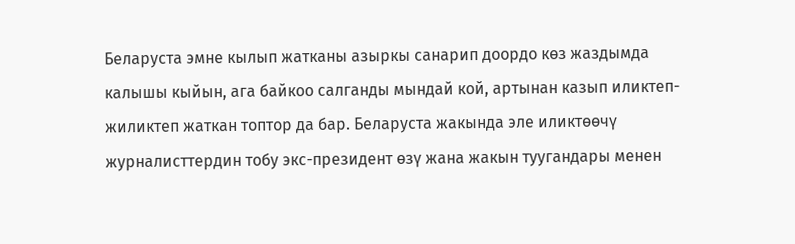Беларуста эмне кылып жатканы азыркы санарип доордо көз жаздымда калышы кыйын, ага байкоо салганды мындай кой, артынан казып иликтеп-жиликтеп жаткан топтор да бар. Беларуста жакында эле иликтөөчү журналисттердин тобу экс-президент өзү жана жакын туугандары менен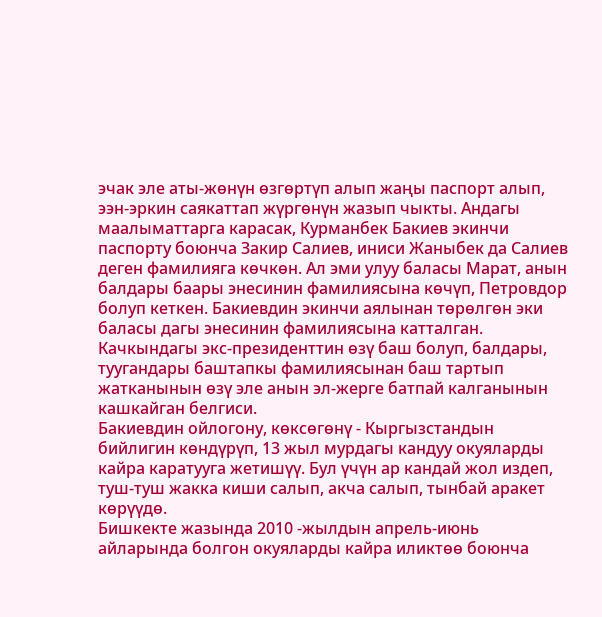эчак эле аты-жөнүн өзгөртүп алып жаңы паспорт алып, ээн-эркин саякаттап жүргөнүн жазып чыкты. Андагы маалыматтарга карасак, Курманбек Бакиев экинчи паспорту боюнча Закир Салиев, иниси Жаныбек да Салиев деген фамилияга көчкөн. Ал эми улуу баласы Марат, анын балдары баары энесинин фамилиясына көчүп, Петровдор болуп кеткен. Бакиевдин экинчи аялынан төрөлгөн эки баласы дагы энесинин фамилиясына катталган. Качкындагы экс-президенттин өзү баш болуп, балдары, туугандары баштапкы фамилиясынан баш тартып жатканынын өзү эле анын эл-жерге батпай калганынын кашкайган белгиси.
Бакиевдин ойлогону, көксөгөнү - Кыргызстандын бийлигин көндүрүп, 13 жыл мурдагы кандуу окуяларды кайра каратууга жетишүү. Бул үчүн ар кандай жол издеп, туш-туш жакка киши салып, акча салып, тынбай аракет көрүүдө.
Бишкекте жазында 2010 -жылдын апрель-июнь айларында болгон окуяларды кайра иликтөө боюнча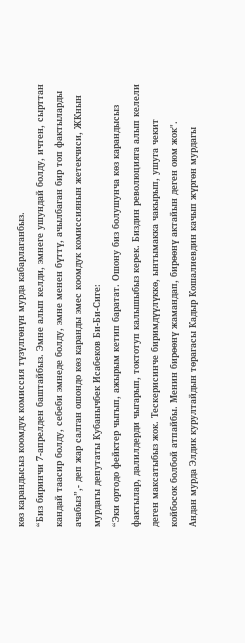көз карандысыз коомдук комиссия түзүлгөнүн мурда кабарлаганбыз.
“Биз биринчи 7-апрелден баштайбыз. Эмне алып келди, эмнеге ушундай болду, ичтен, сырттан кандай таасир болду, себеби эмнеде болду, эмне менен бүттү, ачылбаган бир топ фактыларды ачабыз”,- деп жар салган ошондо көз каранды эмес коомдук комиссиянын жетекчиси, ЖКнын мурдагы депутаты Кубанычбек Исабеков Би-Би-Сиге:
“Эки ортодо фейктер чыгып, ажырым кетип баратат. Ошону биз болушунча көз карандысыз фактылар, далилдерди чыгарып, токтотуп калышыбыз керек. Биздин революцияга алып келели деген максатыбыз жок. Тескерисинче биримдүүлүккө, ынтымакка чакырып, ушуга чекит койбосок болбой атпайбы. Менин бирөөнү жамандап, бирөөнү актайын деген оюм жок".
Андан мурда Элдик курултайдын төрагасы Кадыр Кошалиевдин качып жүргөн мурдагы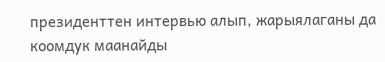президенттен интервью алып, жарыялаганы да коомдук маанайды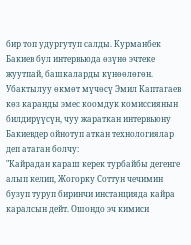бир топ удургутуп салды. Курманбек Бакиев бул интервьюда өзүнө эчтеке жуутпай, башкаларды күнөөлөгөн.
Убактылуу өкмөт мүчөсү Эмил Каптагаев көз каранды эмес коомдук комиссиянын билдирүүсүн, чуу жараткан интервьюну Бакиевдер ойнотуп аткан технологиялар деп атаган болчу:
"Кайрадан караш керек турбайбы дегенге алып келип, Жогорку Соттун чечимин бузуп туруп биринчи инстанцияда кайра каралсын дейт. Ошондо эч кимиси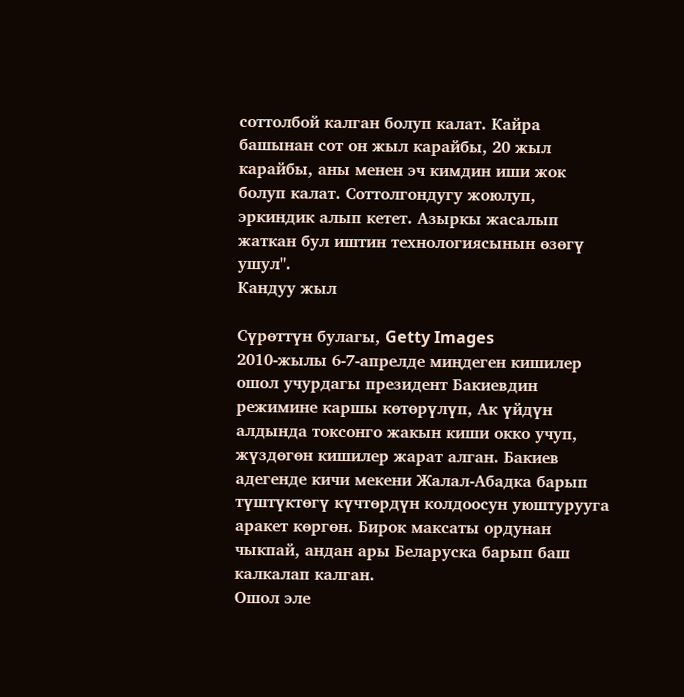соттолбой калган болуп калат. Кайра башынан сот он жыл карайбы, 20 жыл карайбы, аны менен эч кимдин иши жок болуп калат. Соттолгондугу жоюлуп, эркиндик алып кетет. Азыркы жасалып жаткан бул иштин технологиясынын өзөгү ушул".
Кандуу жыл

Сүрөттүн булагы, Getty Images
2010-жылы 6-7-апрелде миңдеген кишилер ошол учурдагы президент Бакиевдин режимине каршы көтөрүлүп, Ак үйдүн алдында токсонго жакын киши окко учуп, жүздөгөн кишилер жарат алган. Бакиев адегенде кичи мекени Жалал-Абадка барып түштүктөгү күчтөрдүн колдоосун уюштурууга аракет көргөн. Бирок максаты ордунан чыкпай, андан ары Беларуска барып баш калкалап калган.
Ошол эле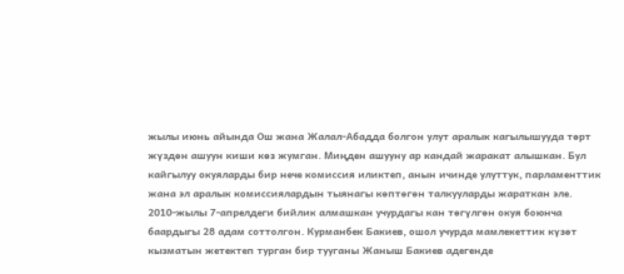жылы июнь айында Ош жана Жалал-Абадда болгон улут аралык кагылышууда төрт жүздөн ашуун киши көз жумган. Миңден ашууну ар кандай жаракат алышкан. Бул кайгылуу окуяларды бир нече комиссия иликтеп, анын ичинде улуттук, парламенттик жана эл аралык комиссиялардын тыянагы көптөгөн талкууларды жараткан эле.
2010-жылы 7-апрелдеги бийлик алмашкан учурдагы кан төгүлгөн окуя боюнча баардыгы 28 адам соттолгон. Курманбек Бакиев, ошол учурда мамлекеттик күзөт кызматын жетектеп турган бир тууганы Жаныш Бакиев адегенде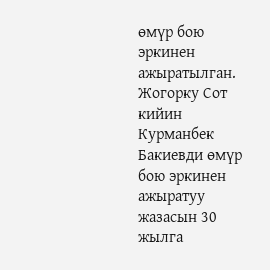өмүр бою эркинен ажыратылган. Жогорку Сот кийин Курманбек Бакиевди өмүр бою эркинен ажыратуу жазасын 30 жылга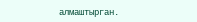алмаштырган.